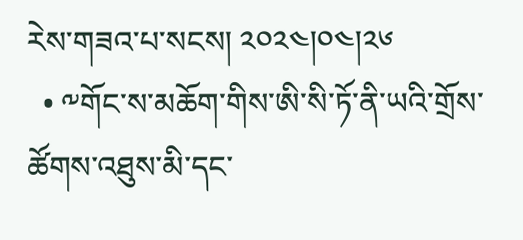རེས་གཟའ་པ་སངས། ༢༠༢༤།༠༤།༢༦
  • ༸གོང་ས་མཆོག་གིས་ཨི་སི་ཏོ་ནི་ཡའི་གྲོས་ཚོགས་འཐུས་མི་དང་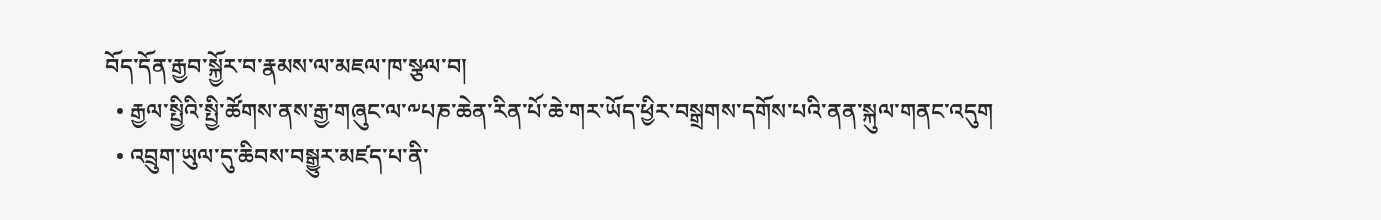བོད་དོན་རྒྱབ་སྐྱོར་བ་རྣམས་ལ་མཇལ་ཁ་སྩལ་བ།
  • རྒྱལ་སྤྱིའི་སྤྱི་ཚོགས་ནས་རྒྱ་གཞུང་ལ་༸པཎ་ཆེན་རིན་པོ་ཆེ་གར་ཡོད་ཕྱིར་བསྒྲགས་དགོས་པའི་ནན་སྐུལ་གནང་འདུག
  • འབྲུག་ཡུལ་དུ་ཆིབས་བསྒྱུར་མཛད་པ་ནི་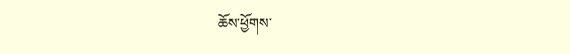ཆོས་ཕྱོགས་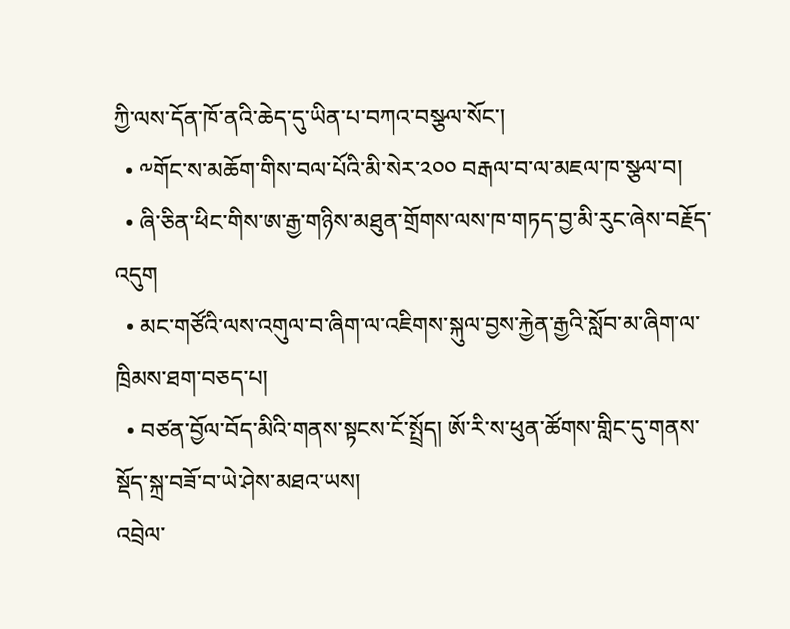ཀྱི་ལས་དོན་ཁོ་ནའི་ཆེད་དུ་ཡིན་པ་བཀའ་བསྩལ་སོང་།
  • ༸གོང་ས་མཆོག་གིས་བལ་པོའི་མི་སེར་༢༠༠ བརྒལ་བ་ལ་མཇལ་ཁ་སྩལ་བ།
  • ཞི་ཅིན་ཕིང་གིས་ཨ་རྒྱ་གཉིས་མཐུན་གྲོགས་ལས་ཁ་གཏད་བྱ་མི་རུང་ཞེས་བརྗོད་འདུག
  • མང་གཙོའི་ལས་འགུལ་བ་ཞིག་ལ་འཇིགས་སྐུལ་བྱས་རྐྱེན་རྒྱའི་སློབ་མ་ཞིག་ལ་ཁྲིམས་ཐག་བཅད་པ།
  • བཙན་བྱོལ་བོད་མིའི་གནས་སྟངས་ངོ་སྤྲོད། ཨོ་རི་ས་ཕུན་ཚོགས་གླིང་དུ་གནས་སྡོད་སྐྲ་བཟོ་བ་ཡེ་ཤེས་མཐའ་ཡས།
འབྲེལ་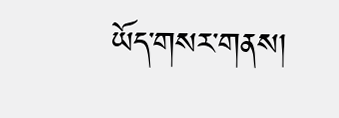ཡོད་གསར་གནས།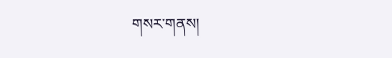གསར་གནས།